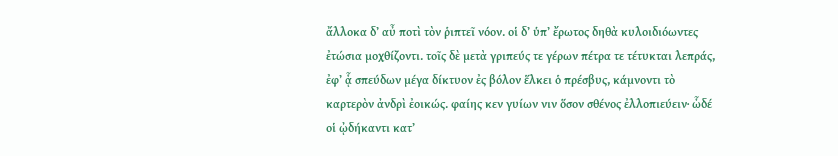ἄλλοκα δʼ αὖ ποτὶ τὸν ῥιπτεῖ νόον. οἱ δʼ ὑπʼ ἔρωτος δηθὰ κυλοιδιόωντες ἐτώσια μοχθίζοντι. τοῖς δὲ μετὰ γριπεύς τε γέρων πέτρα τε τέτυκται λεπράς, ἐφʼ ᾇ σπεύδων μέγα δίκτυον ἐς βόλον ἕλκει ὁ πρέσβυς, κάμνοντι τὸ καρτερὸν ἀνδρὶ ἐοικώς. φαίης κεν γυίων νιν ὅσον σθένος ἐλλοπιεύειν· ὧδέ οἱ ᾠδήκαντι κατʼ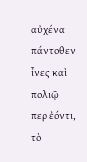αὐχένα πάντοθεν ἶνες καὶ πολιῷ περ ἐόντι, τὸ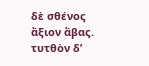δὲ σθένος ἄξιον ἅβας. τυτθὸν δʼ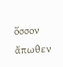ὅσσον ἄπωθεν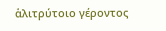ἁλιτρύτοιο γέροντος